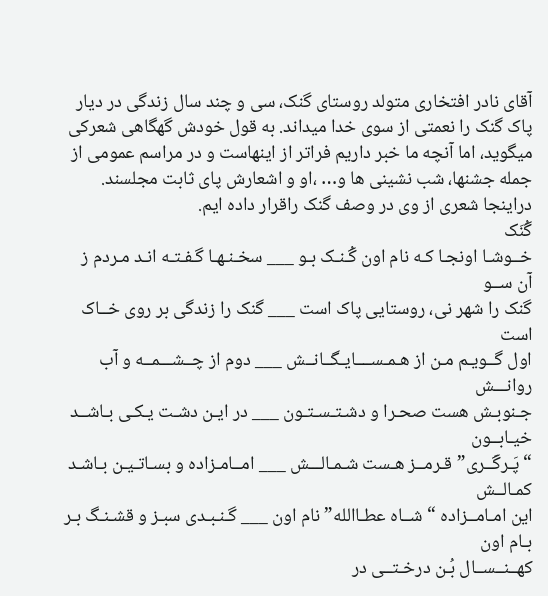آقای نادر افتخاری متولد روستای گنک، سی و چند سال زندگی در دیار پاک گنک را نعمتی از سوی خدا میداند. به قول خودش گهگاهی شعرکی میگوید، اما آنچه ما خبر داریم فراتر از اینهاست و در مراسم عمومی از جمله جشنها، شب نشینی ها و… ،او و اشعارش پای ثابت مجلسند. دراینجا شعری از وی در وصف گنک راقرار داده ایم.
گُنَک
خــوشـا اونجـا کـه نام اون گُـنـک بـو ___ سخـنـهـا گـفـتـه انـد مـردم ز آن ســو
گنک را شهر نی، روستایی پاک است ___ گنک را زندگی بر روی خــاک است
اول گــویـم مـن از هـمـســــایـگــانــش ___ دوم از چــشـــمــه و آب روانـــش
جـنوبـش هست صحـرا و دشـتـسـتـون ___ در ایـن دشـت یـکـی بـاشــد خیـابــون
“پَـرگَــری” قـرمــز هـست شـمـالـــش ___ امــامـزاده و بسـاتـیـن بـاشـد کمـالــش
این امـامــزاده “شــاه عطـاالله” نام اون ___ گـنـبـدی سبـز و قشـنـگ بـر بـام اون
کهــنــســال بُـن درخـتــی در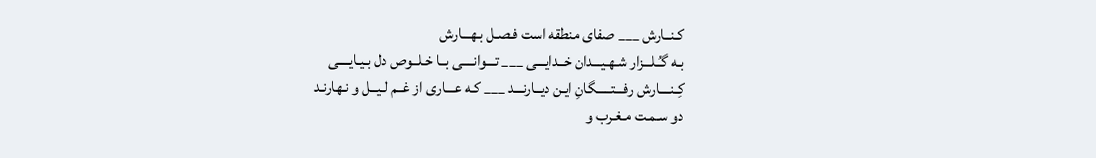کـنــارش ___ صفای منطقه است فـصـل بـهـــارش
بـه گـُـلـــزار شـهـیـــدان خــدایـــی ___ تـــوانــــی بــا خـلــوص دل بـیـایــــی
کِـنــــارش رفـــتـــــگانِ ایـن دیــارنـــد ___ کـه عـــاری از غــم لـیــل و نـهارنـد
دو سـمـت مـغـرب و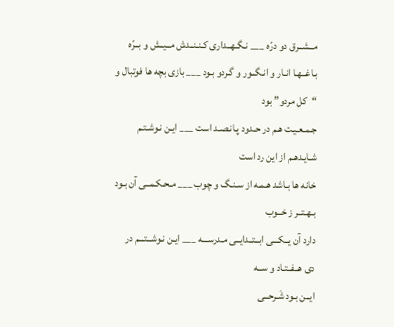مــشــرق دو درّه ___ نـگـهــداری کـنـنــدش مــیــش و بــرّه
بـاغــهـا انـار و انـگــور و گـردو بـود ___ بازی بچه ها فوتبال و “کل مردو” بود
جـمـعـیـت هـم در حـدود پـانـصـد است ___ ایـن نـوشـتـم شـایـدهـم از این رد است
خانه ها بـاشد هـمـه از سـنـگ و چوب ___ مـحـکـمــی آن بـود بـهـتــر ز خــوب
دارد آن یــکـــی ابــتــدایــی مـدرســـه ___ ایـن نـوشــتـــم در دی هــفــتـاد و ســه
ایــن بـود شَـرحــی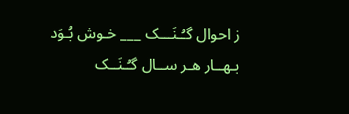ز احوال گـُـنَـــک ___ خـوش بُـوَد بـهــار هـر ســال گـُـنَــک